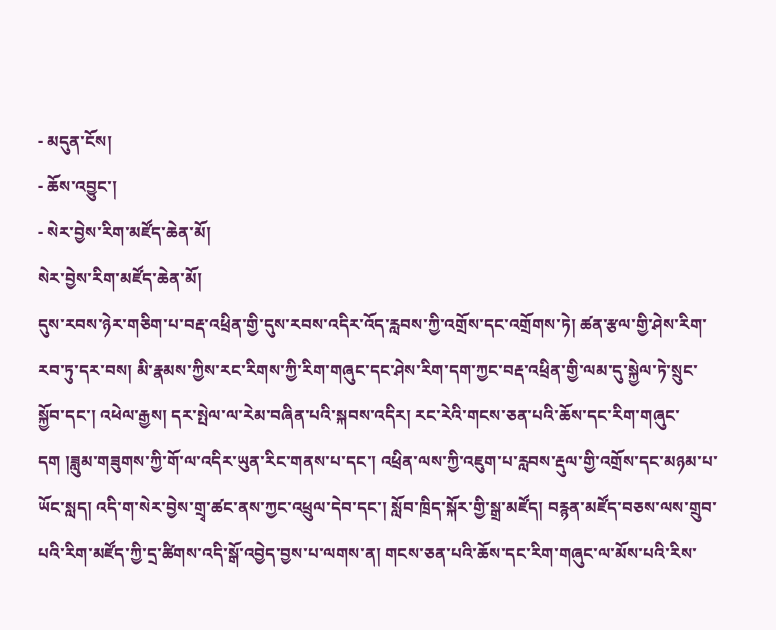- མདུན་ངོས།
- ཆོས་འབྱུང་།
- སེར་བྱེས་རིག་མཛོད་ཆེན་མོ།
སེར་བྱེས་རིག་མཛོད་ཆེན་མོ།
དུས་རབས་ཉེར་གཅིག་པ་བརྡ་འཕྲིན་གྱི་དུས་རབས་འདིར་འོད་རླབས་ཀྱི་འགྲོས་དང་འགྲོགས་ཏེ། ཚན་རྩལ་གྱི་ཤེས་རིག་རབ་ཏུ་དར་བས། མི་རྣམས་ཀྱིས་རང་རིགས་ཀྱི་རིག་གཞུང་དང་ཤེས་རིག་དག་ཀྱང་བརྡ་འཕྲིན་གྱི་ལམ་དུ་སྐྱེལ་ཏེ་སྲུང་སྐྱོབ་དང་། འཕེལ་རྒྱས། དར་སྤེལ་ལ་རེམ་བཞིན་པའི་སྐབས་འདིར། རང་རེའི་གངས་ཅན་པའི་ཆོས་དང་རིག་གཞུང་དག །ཟླུམ་གཟུགས་ཀྱི་གོ་ལ་འདིར་ཡུན་རིང་གནས་པ་དང་། འཕྲིན་ལས་ཀྱི་འཇུག་པ་རླབས་རྡུལ་གྱི་འགྲོས་དང་མཉམ་པ་ཡོང་སླད། འདི་ག་སེར་བྱེས་གྲྭ་ཚང་ནས་ཀྱང་འཕྲུལ་དེབ་དང་། སློབ་ཁྲིད་སྐོར་གྱི་སྒྲ་མཛོད། བརྙན་མཛོད་བཅས་ལས་གྲུབ་པའི་རིག་མཛོད་ཀྱི་དྲ་ཚིགས་འདི་སྒོ་འབྱེད་བྱས་པ་ལགས་ན། གངས་ཅན་པའི་ཆོས་དང་རིག་གཞུང་ལ་མོས་པའི་རིས་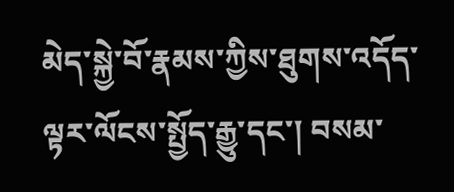མེད་སྐྱེ་བོ་རྣམས་ཀྱིས་ཐུགས་འདོད་ལྟར་ལོངས་སྤྱོད་རྒྱུ་དང་། བསམ་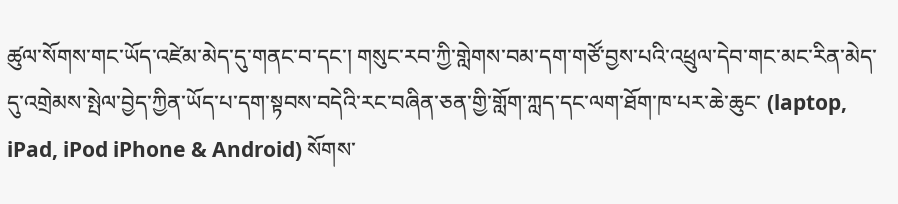ཚུལ་སོགས་གང་ཡོད་འཛེམ་མེད་དུ་གནང་བ་དང་། གསུང་རབ་ཀྱི་གླེགས་བམ་དག་གཙོ་བྱས་པའི་འཕྲུལ་དེབ་གང་མང་རིན་མེད་དུ་འགྲེམས་སྤེལ་བྱེད་ཀྱིན་ཡོད་པ་དག་སྟབས་བདེའི་རང་བཞིན་ཅན་གྱི་གློག་ཀླད་དང་ལག་ཐོག་ཁ་པར་ཆེ་ཆུང་ (laptop, iPad, iPod iPhone & Android) སོགས་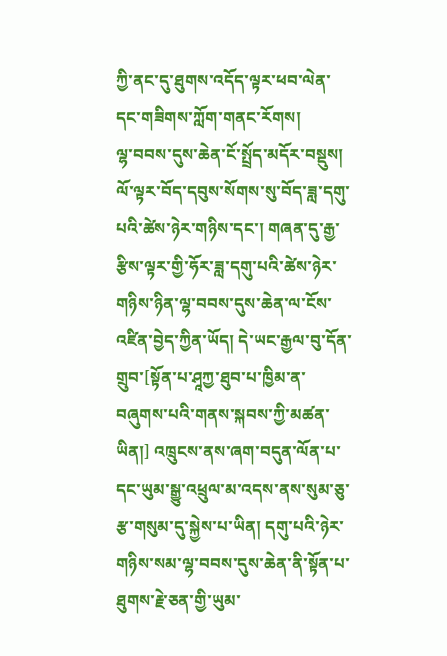ཀྱི་ནང་དུ་ཐུགས་འདོད་ལྟར་ཕབ་ལེན་དང་གཟིགས་ཀློག་གནང་རོགས།
ལྷ་བབས་དུས་ཆེན་ངོ་སྤྲོད་མདོར་བསྡུས།
ལོ་ལྟར་བོད་དབུས་སོགས་སུ་བོད་ཟླ་དགུ་པའི་ཚེས་ཉེར་གཉིས་དང་། གཞན་དུ་རྒྱ་རྩིས་ལྟར་གྱི་ཧོར་ཟླ་དགུ་པའི་ཚེས་ཉེར་གཉིས་ཉིན་ལྷ་བབས་དུས་ཆེན་ལ་ངོས་འཛིན་བྱེད་ཀྱིན་ཡོད། དེ་ཡང་རྒྱལ་བུ་དོན་གྲུབ་[སྟོན་པ་ཤཱཀྱ་ཐུབ་པ་ཁྱིམ་ན་བཞུགས་པའི་གནས་སྐབས་ཀྱི་མཚན་ཡིན།] འཁྲུངས་ནས་ཞག་བདུན་ལོན་པ་དང་ཡུམ་སྒྱུ་འཕྲུལ་མ་འདས་ནས་སུམ་ཅུ་རྩ་གསུམ་དུ་སྐྱེས་པ་ཡིན། དགུ་པའི་ཉེར་གཉིས་སམ་ལྷ་བབས་དུས་ཆེན་ནི་སྟོན་པ་ཐུགས་རྗེ་ཅན་གྱི་ཡུམ་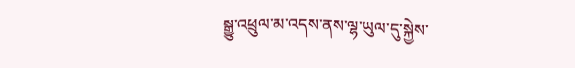སྒྱུ་འཕྲུལ་མ་འདས་ནས་ལྷ་ཡུལ་དུ་སྐྱེས་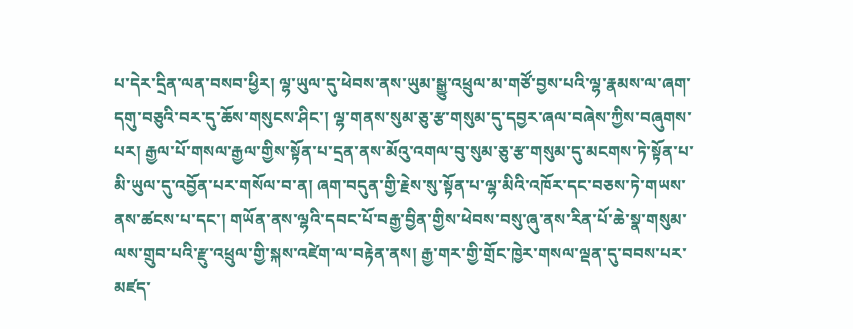པ་དེར་དྲིན་ལན་བསབ་ཕྱིར། ལྷ་ཡུལ་དུ་ཕེབས་ནས་ཡུམ་སྒྱུ་འཕྲུལ་མ་གཙོ་བྱས་པའི་ལྷ་རྣམས་ལ་ཞག་དགུ་བཅུའི་བར་དུ་ཆོས་གསུངས་ཤིང་། ལྷ་གནས་སུམ་ཅུ་རྩ་གསུམ་དུ་དབྱར་ཞལ་བཞེས་ཀྱིས་བཞུགས་པར། རྒྱལ་པོ་གསལ་རྒྱལ་གྱིས་སྟོན་པ་དྲན་ནས་མོའུ་འགལ་བུ་སུམ་ཅུ་རྩ་གསུམ་དུ་མངགས་ཏེ་སྟོན་པ་མི་ཡུལ་དུ་འབྱོན་པར་གསོལ་བ་ན། ཞག་བདུན་གྱི་རྗེས་སུ་སྟོན་པ་ལྷ་མིའི་འཁོར་དང་བཅས་ཏེ་གཡས་ནས་ཚངས་པ་དང་། གཡོན་ནས་ལྷའི་དབང་པོ་བརྒྱ་བྱིན་གྱིས་ཕེབས་བསུ་ཞུ་ནས་རིན་པོ་ཆེ་སྣ་གསུམ་ལས་གྲུབ་པའི་རྫུ་འཕྲུལ་གྱི་སྐས་འཛེག་ལ་བརྟེན་ནས། རྒྱ་གར་གྱི་གྲོང་ཁྱེར་གསལ་ལྡན་དུ་བབས་པར་མཛད་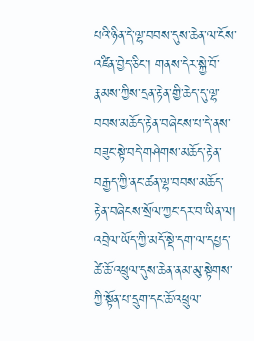པའི་ཉིན་དེ་ལྷ་བབས་དུས་ཆེན་ལ་ངོས་འཛིན་བྱེད་ཅིང་། གནས་དེར་སྐྱེ་བོ་རྣམས་ཀྱིས་དྲན་རྟེན་གྱི་ཆེད་དུ་ལྷ་བབས་མཆོད་རྟེན་བཞེངས་པ་དེ་ནས་བཟུང་སྟེ་བདེ་གཤེགས་མཆོད་རྟེན་བརྒྱད་ཀྱི་ནང་ཚན་ལྷ་བབས་མཆོད་རྟེན་བཞེངས་སྲོལ་ཀྱང་དར་བ་ཡིན་ལ། འབྲེལ་ཡོད་ཀྱི་མདོ་སྡེ་དག་ལ་དཔྱད་ཚེ་ཆོ་འཕྲུལ་དུས་ཆེན་ནམ་མུ་སྟེགས་ཀྱི་སྟོན་པ་དྲུག་དང་ཆོ་འཕྲུལ་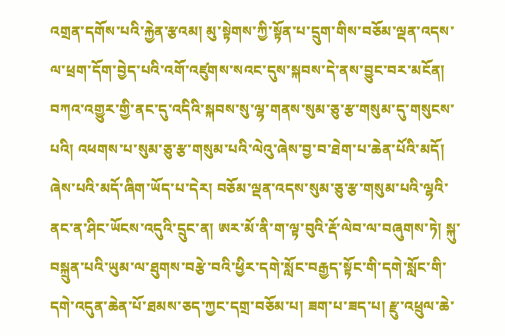འགྲན་དགོས་པའི་རྐྱེན་རྩའམ། མུ་སྟེགས་ཀྱི་སྟོན་པ་དྲུག་གིས་བཅོམ་ལྡན་འདས་ལ་ཕྲག་དོག་བྱེད་པའི་འགོ་འཛུགས་སའང་དུས་སྐབས་དེ་ནས་བྱུང་བར་མངོན།
བཀའ་འགྱུར་གྱི་ནང་དུ་འདིའི་སྐབས་སུ་ལྷ་གནས་སུམ་ཅུ་རྩ་གསུམ་དུ་གསུངས་པའི། འཕགས་པ་སུམ་ཅུ་རྩ་གསུམ་པའི་ལེའུ་ཞེས་བྱ་བ་ཐེག་པ་ཆེན་པོའི་མདོ། ཞེས་པའི་མདོ་ཞིག་ཡོད་པ་དེར། བཅོམ་ལྡན་འདས་སུམ་ཅུ་རྩ་གསུམ་པའི་ལྷའི་ནང་ན་ཤིང་ཡོངས་འདུའི་དྲུང་ན། ཨར་མོ་ནི་ག་ལྟ་བུའི་རྡོ་ལེབ་ལ་བཞུགས་ཏེ། སྐུ་བསྐྲུན་པའི་ཡུམ་ལ་ཐུགས་བརྩེ་བའི་ཕྱིར་དགེ་སློང་བརྒྱད་སྟོང་གི་དགེ་སློང་གི་དགེ་འདུན་ཆེན་པོ་ཐམས་ཅད་ཀྱང་དགྲ་བཅོམ་པ། ཟག་པ་ཟད་པ། རྫུ་འཕྲུལ་ཆེ་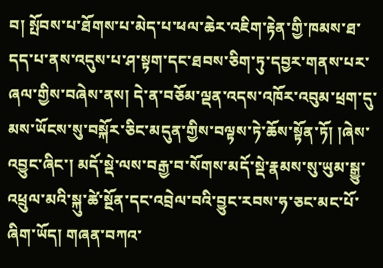བ། སྤོབས་པ་ཐོགས་པ་མེད་པ་ཕལ་ཆེར་འཇིག་རྟེན་གྱི་ཁམས་ཐ་དད་པ་ནས་འདུས་པ་ཤ་སྟག་དང་ཐབས་ཅིག་ཏུ་དབྱར་གནས་པར་ཞལ་གྱིས་བཞེས་ནས། དེ་ན་བཅོམ་ལྡན་འདས་འཁོར་འབུམ་ཕྲག་དུ་མས་ཡོངས་སུ་བསྐོར་ཅིང་མདུན་གྱིས་བལྟས་ཏེ་ཆོས་སྟོན་ཏོ། །ཞེས་འབྱུང་ཞིང་། མདོ་སྡེ་ལས་བརྒྱ་བ་སོགས་མདོ་སྡེ་རྣམས་སུ་ཡུམ་སྒྱུ་འཕྲུལ་མའི་སྐུ་ཚེ་སྔོན་དང་འབྲེལ་བའི་བྱུང་རབས་ཧ་ཅང་མང་པོ་ཞིག་ཡོད། གཞན་བཀའ་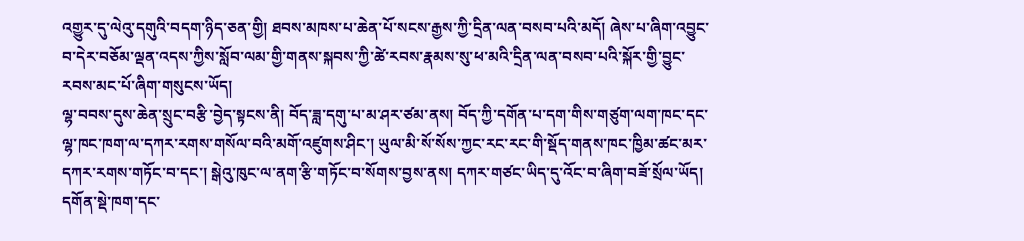འགྱུར་དུ་ལེའུ་དགུའི་བདག་ཉིད་ཅན་གྱི། ཐབས་མཁས་པ་ཆེན་པོ་སངས་རྒྱས་ཀྱི་དྲིན་ལན་བསབ་པའི་མདོ། ཞེས་པ་ཞིག་འབྱུང་བ་དེར་བཅོམ་ལྡན་འདས་ཀྱིས་སློབ་ལམ་གྱི་གནས་སྐབས་ཀྱི་ཚེ་རབས་རྣམས་སུ་ཕ་མའི་དྲིན་ལན་བསབ་པའི་སྐོར་གྱི་བྱུང་རབས་མང་པོ་ཞིག་གསུངས་ཡོད།
ལྷ་བབས་དུས་ཆེན་སྲུང་བརྩི་བྱེད་སྟངས་ནི། བོད་ཟླ་དགུ་པ་མ་ཤར་ཙམ་ནས། བོད་ཀྱི་དགོན་པ་དག་གིས་གཙུག་ལག་ཁང་དང་ལྷ་ཁང་ཁག་ལ་དཀར་རགས་གསོལ་བའི་མགོ་འཛུགས་ཤིང་། ཡུལ་མི་སོ་སོས་ཀྱང་རང་རང་གི་སྡོད་གནས་ཁང་ཁྱིམ་ཚང་མར་དཀར་རགས་གཏོང་བ་དང་། སྒེའུ་ཁུང་ལ་ནག་རྩི་གཏོང་བ་སོགས་བྱས་ནས། དཀར་གཙང་ཡིད་དུ་འོང་བ་ཞིག་བཟོ་སྲོལ་ཡོད། དགོན་སྡེ་ཁག་དང་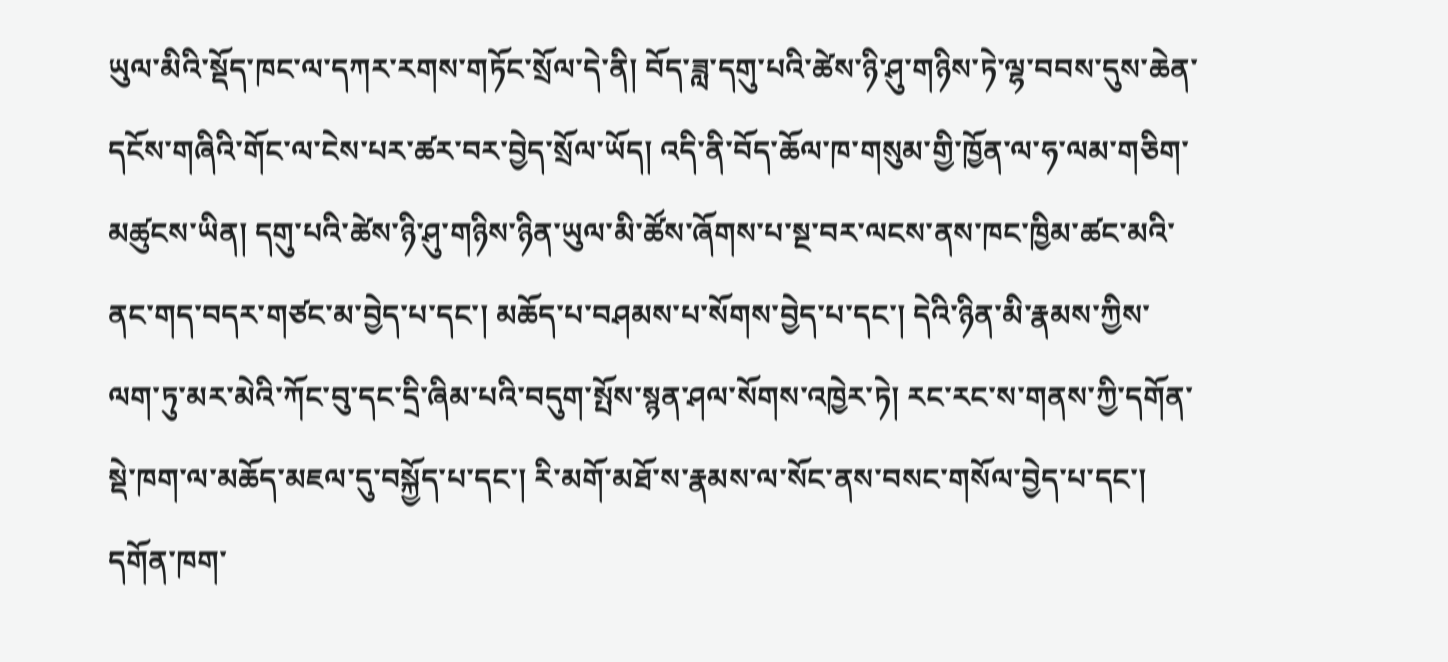ཡུལ་མིའི་སྡོད་ཁང་ལ་དཀར་རགས་གཏོང་སྲོལ་དེ་ནི། བོད་ཟླ་དགུ་པའི་ཚེས་ཉི་ཤུ་གཉིས་ཏེ་ལྷ་བབས་དུས་ཆེན་དངོས་གཞིའི་གོང་ལ་ངེས་པར་ཚར་བར་བྱེད་སྲོལ་ཡོད། འདི་ནི་བོད་ཆོལ་ཁ་གསུམ་གྱི་ཁྱོན་ལ་ཧ་ལམ་གཅིག་མཚུངས་ཡིན། དགུ་པའི་ཚེས་ཉི་ཤུ་གཉིས་ཉིན་ཡུལ་མི་ཚོས་ཞོགས་པ་སྔ་བར་ལངས་ནས་ཁང་ཁྱིམ་ཚང་མའི་ནང་གད་བདར་གཙང་མ་བྱེད་པ་དང་། མཆོད་པ་བཤམས་པ་སོགས་བྱེད་པ་དང་། དེའི་ཉིན་མི་རྣམས་ཀྱིས་ལག་ཏུ་མར་མེའི་ཀོང་བུ་དང་དྲི་ཞིམ་པའི་བདུག་སྤོས་སྙན་ཤལ་སོགས་འཁྱེར་ཏེ། རང་རང་ས་གནས་ཀྱི་དགོན་སྡེ་ཁག་ལ་མཆོད་མཇལ་དུ་བསྐྱོད་པ་དང་། རི་མགོ་མཐོ་ས་རྣམས་ལ་སོང་ནས་བསང་གསོལ་བྱེད་པ་དང་། དགོན་ཁག་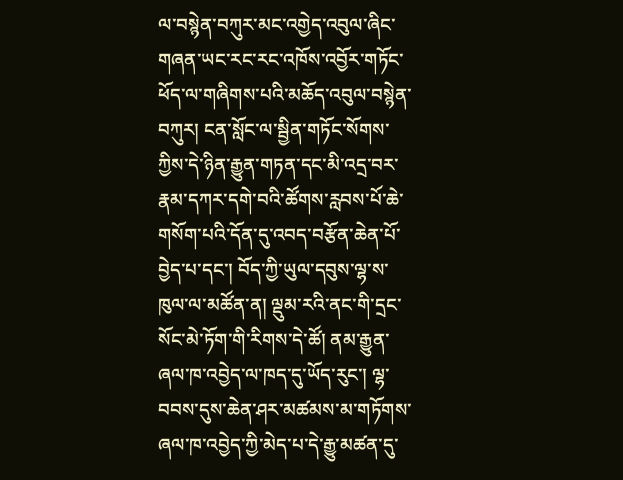ལ་བསྙེན་བཀུར་མང་འགྱེད་འབུལ་ཞིང་གཞན་ཡང་རང་རང་འཁོས་འབྱོར་གཏོང་ཕོད་ལ་གཞིགས་པའི་མཆོད་འབུལ་བསྙེན་བཀུར། ངན་སློང་ལ་སྦྱིན་གཏོང་སོགས་ཀྱིས་དེ་ཉིན་རྒྱུན་གཏན་དང་མི་འདྲ་བར་རྣམ་དཀར་དགེ་བའི་ཚོགས་རླབས་པོ་ཆེ་གསོག་པའི་དོན་དུ་འབད་བརྩོན་ཆེན་པོ་བྱེད་པ་དང་། བོད་ཀྱི་ཡུལ་དབུས་ལྷ་ས་ཁུལ་ལ་མཚོན་ན། ལྡུམ་རའི་ནང་གི་དྲང་སོང་མེ་ཏོག་གི་རིགས་དེ་ཚོ། ནམ་རྒྱུན་ཞལ་ཁ་འབྱེད་ལ་ཁད་དུ་ཡོད་རུང་། ལྷ་བབས་དུས་ཆེན་ཤར་མཚམས་མ་གཏོགས་ཞལ་ཁ་འབྱེད་ཀྱི་མེད་པ་དེ་རྒྱུ་མཚན་དུ་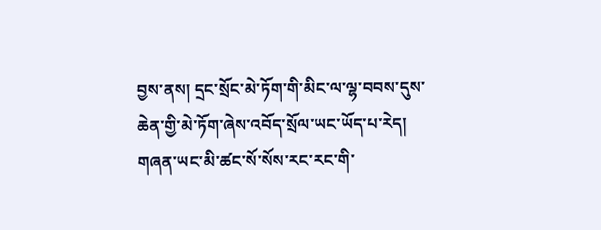བྱས་ནས། དྲང་སྲོང་མེ་ཏོག་གི་མིང་ལ་ལྷ་བབས་དུས་ཆེན་གྱི་མེ་ཏོག་ཞེས་འབོད་སྲོལ་ཡང་ཡོད་པ་རེད། གཞན་ཡང་མི་ཚང་སོ་སོས་རང་རང་གི་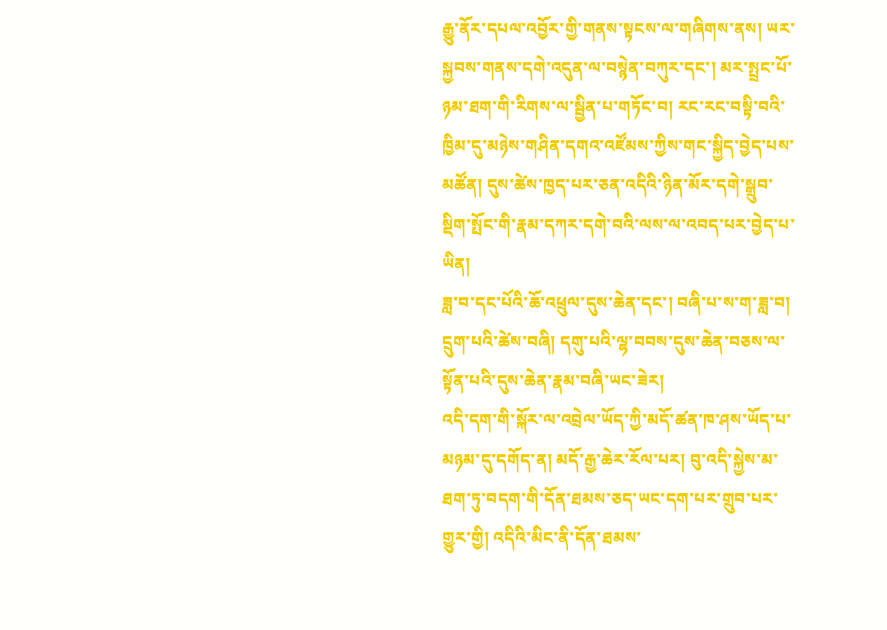རྒྱུ་ནོར་དཔལ་འབྱོར་གྱི་གནས་སྟངས་ལ་གཞིགས་ནས། ཡར་སྐྱབས་གནས་དགེ་འདུན་ལ་བསྙེན་བཀུར་དང་། མར་སྤྲང་པོ་ཉམ་ཐག་གི་རིགས་ལ་སྦྱིན་པ་གཏོང་བ། རང་རང་བསྟི་བའི་ཁྱིམ་དུ་མཉེས་གཤིན་དགའ་འཛོམས་ཀྱིས་གང་སྐྱིད་བྱེད་པས་མཚོན། དུས་ཚེས་ཁྱད་པར་ཅན་འདིའི་ཉིན་མོར་དགེ་སྒྲུབ་སྡིག་སྤོང་གི་རྣམ་དཀར་དགེ་བའི་ལས་ལ་འབད་པར་བྱེད་པ་ཡིན།
ཟླ་བ་དང་པོའི་ཆོ་འཕྲུལ་དུས་ཆེན་དང་། བཞི་པ་ས་ག་ཟླ་བ། དྲུག་པའི་ཚེས་བཞི། དགུ་པའི་ལྷ་བབས་དུས་ཆེན་བཅས་ལ་སྟོན་པའི་དུས་ཆེན་རྣམ་བཞི་ཡང་ཟེར།
འདི་དག་གི་སྐོར་ལ་འབྲེལ་ཡོད་ཀྱི་མདོ་ཚན་ཁ་ཤས་ཡོད་པ་མཉམ་དུ་དགོད་ན། མདོ་རྒྱ་ཆེར་རོལ་པར། བུ་འདི་སྐྱེས་མ་ཐག་ཏུ་བདག་གི་དོན་ཐམས་ཅད་ཡང་དག་པར་གྲུབ་པར་གྱུར་གྱི། འདིའི་མིང་ནི་དོན་ཐམས་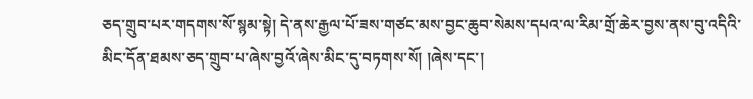ཅད་གྲུབ་པར་གདགས་སོ་སྙམ་སྟེ། དེ་ནས་རྒྱལ་པོ་ཟས་གཙང་མས་བྱང་ཆུབ་སེམས་དཔའ་ལ་རིམ་གྲོ་ཆེར་བྱས་ནས་བུ་འདིའི་མིང་དོན་ཐམས་ཅད་གྲུབ་པ་ཞེས་བྱའོ་ཞེས་མིང་དུ་བཏགས་སོ། །ཞེས་དང་།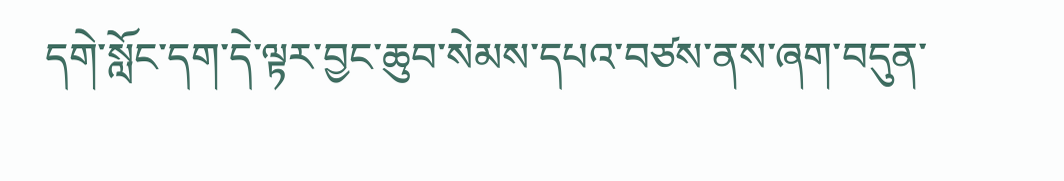དགེ་སློང་དག་དེ་ལྟར་བྱང་ཆུབ་སེམས་དཔའ་བཙས་ནས་ཞག་བདུན་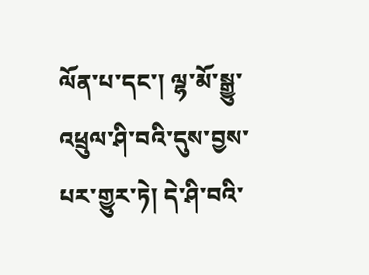ལོན་པ་དང་། ལྷ་མོ་སྒྱུ་འཕྲུལ་ཤི་བའི་དུས་བྱས་པར་གྱུར་ཏེ། དེ་ཤི་བའི་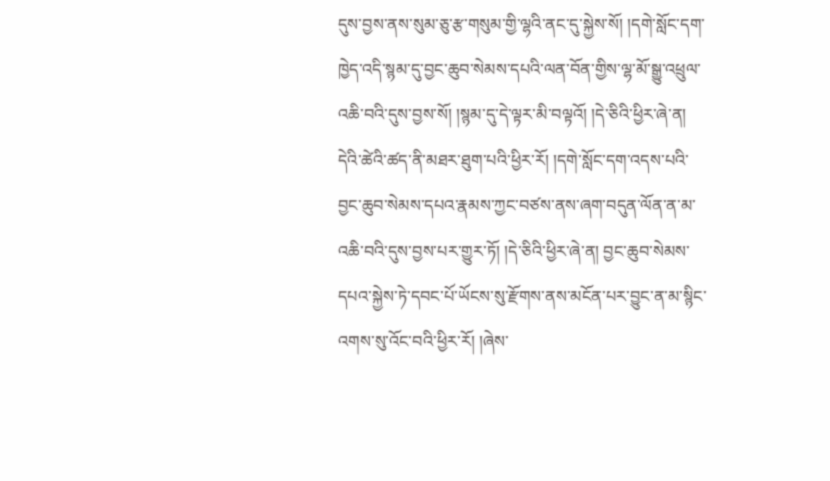དུས་བྱས་ནས་སུམ་ཅུ་རྩ་གསུམ་གྱི་ལྷའི་ནང་དུ་སྐྱེས་སོ། །དགེ་སློང་དག་ཁྱེད་འདི་སྙམ་དུ་བྱང་ཆུབ་སེམས་དཔའི་ལན་བོན་གྱིས་ལྷ་མོ་སྒྱུ་འཕྲུལ་འཆི་བའི་དུས་བྱས་སོ། །སྙམ་དུ་དེ་ལྟར་མི་བལྟའོ། །དེ་ཅིའི་ཕྱིར་ཞེ་ན། དེའི་ཚེའི་ཚད་ནི་མཐར་ཐུག་པའི་ཕྱིར་རོ། །དགེ་སློང་དག་འདས་པའི་བྱང་ཆུབ་སེམས་དཔའ་རྣམས་ཀྱང་བཙས་ནས་ཞག་བདུན་ལོན་ན་མ་འཆི་བའི་དུས་བྱས་པར་གྱུར་ཏོ། །དེ་ཅིའི་ཕྱིར་ཞེ་ན། བྱང་ཆུབ་སེམས་དཔའ་སྐྱེས་ཏེ་དབང་པོ་ཡོངས་སུ་རྫོགས་ནས་མངོན་པར་བྱུང་ན་མ་སྙིང་འགས་སུ་འོང་བའི་ཕྱིར་རོ། །ཞེས་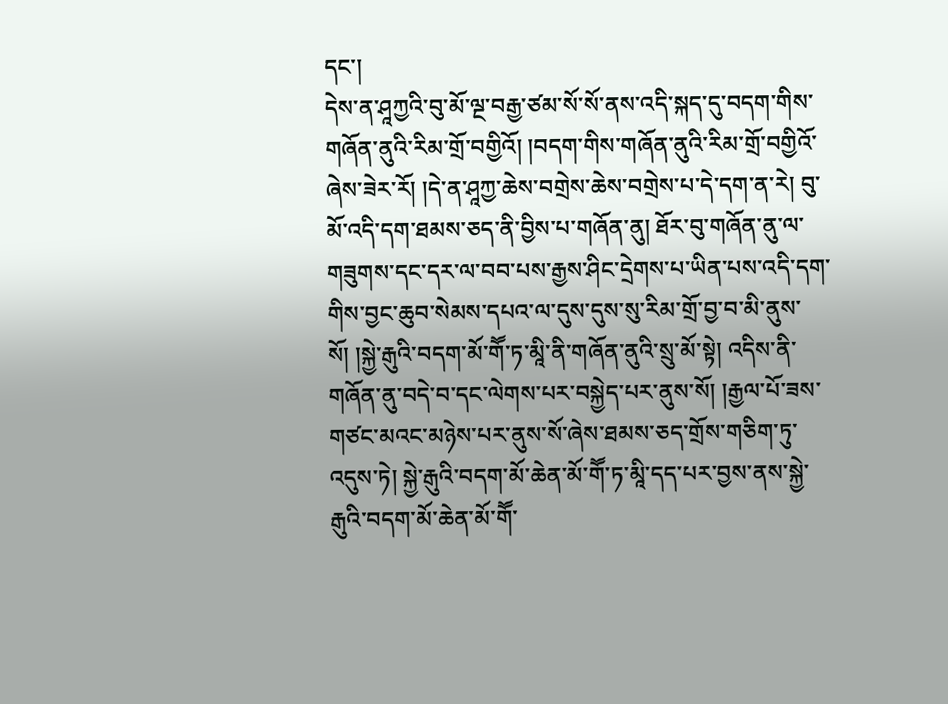དང་།
དེས་ན་ཤཱཀྱའི་བུ་མོ་ལྔ་བརྒྱ་ཙམ་སོ་སོ་ནས་འདི་སྐད་དུ་བདག་གིས་གཞོན་ནུའི་རིམ་གྲོ་བགྱིའོ། །བདག་གིས་གཞོན་ནུའི་རིམ་གྲོ་བགྱིའོ་ཞེས་ཟེར་རོ། །དེ་ན་ཤཱཀྱ་ཆེས་བགྲེས་ཆེས་བགྲེས་པ་དེ་དག་ན་རེ། བུ་མོ་འདི་དག་ཐམས་ཅད་ནི་བྱིས་པ་གཞོན་ནུ། ཐོར་བུ་གཞོན་ནུ་ལ་གཟུགས་དང་དར་ལ་བབ་པས་རྒྱས་ཤིང་དྲེགས་པ་ཡིན་པས་འདི་དག་གིས་བྱང་ཆུབ་སེམས་དཔའ་ལ་དུས་དུས་སུ་རིམ་གྲོ་བྱ་བ་མི་ནུས་སོ། །སྐྱེ་རྒུའི་བདག་མོ་གཽ་ཏ་མཱི་ནི་གཞོན་ནུའི་སྲུ་མོ་སྟེ། འདིས་ནི་གཞོན་ནུ་བདེ་བ་དང་ལེགས་པར་བསྐྱེད་པར་ནུས་སོ། །རྒྱལ་པོ་ཟས་གཙང་མའང་མཉེས་པར་ནུས་སོ་ཞེས་ཐམས་ཅད་གྲོས་གཅིག་ཏུ་འདུས་ཏེ། སྐྱེ་རྒུའི་བདག་མོ་ཆེན་མོ་གཽ་ཏ་མཱི་དད་པར་བྱས་ནས་སྐྱེ་རྒུའི་བདག་མོ་ཆེན་མོ་གཽ་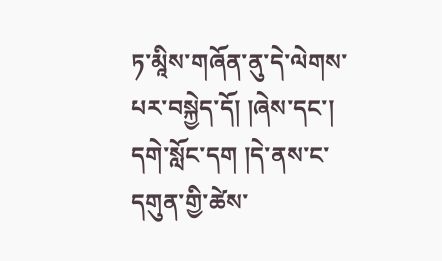ཏ་མཱིས་གཞོན་ནུ་དེ་ལེགས་པར་བསྐྱེད་དོ། །ཞེས་དང་།
དགེ་སློང་དག །དེ་ནས་ང་དགུན་གྱི་ཚེས་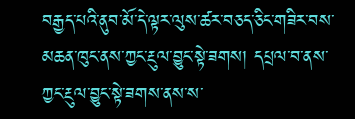བརྒྱད་པའི་ནུབ་མོ་དེ་ལྟར་ལུས་ཚར་བཅད་ཅིང་གཟིར་བས་མཆན་ཁུང་ནས་ཀྱང་རྔུལ་བྱུང་སྟེ་ཟགས། དཔྲལ་བ་ནས་ཀྱང་རྔུལ་བྱུང་སྟེ་ཟགས་ནས་ས་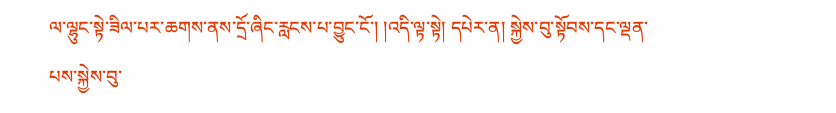ལ་ལྷུང་སྟེ་ཟིལ་པར་ཆགས་ནས་དྲོ་ཞིང་རླངས་པ་བྱུང་ངོ་། །འདི་ལྟ་སྟེ། དཔེར་ན། སྐྱེས་བུ་སྟོབས་དང་ལྡན་པས་སྐྱེས་བུ་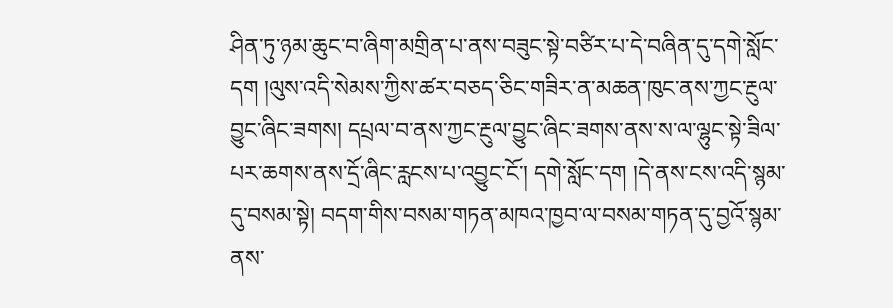ཤིན་ཏུ་ཉམ་ཆུང་བ་ཞིག་མགྲིན་པ་ནས་བཟུང་སྟེ་བཙིར་པ་དེ་བཞིན་དུ་དགེ་སློང་དག །ལུས་འདི་སེམས་ཀྱིས་ཚར་བཅད་ཅིང་གཟིར་ན་མཆན་ཁུང་ནས་ཀྱང་རྔུལ་བྱུང་ཞིང་ཟགས། དཔྲལ་བ་ནས་ཀྱང་རྔུལ་བྱུང་ཞིང་ཟགས་ནས་ས་ལ་ལྷུང་སྟེ་ཟིལ་པར་ཆགས་ནས་དྲོ་ཞིང་རླངས་པ་འབྱུང་ངོ་། དགེ་སློང་དག །དེ་ནས་ངས་འདི་སྙམ་དུ་བསམ་སྟེ། བདག་གིས་བསམ་གཏན་མཁའ་ཁྱབ་ལ་བསམ་གཏན་དུ་བྱའོ་སྙམ་ནས་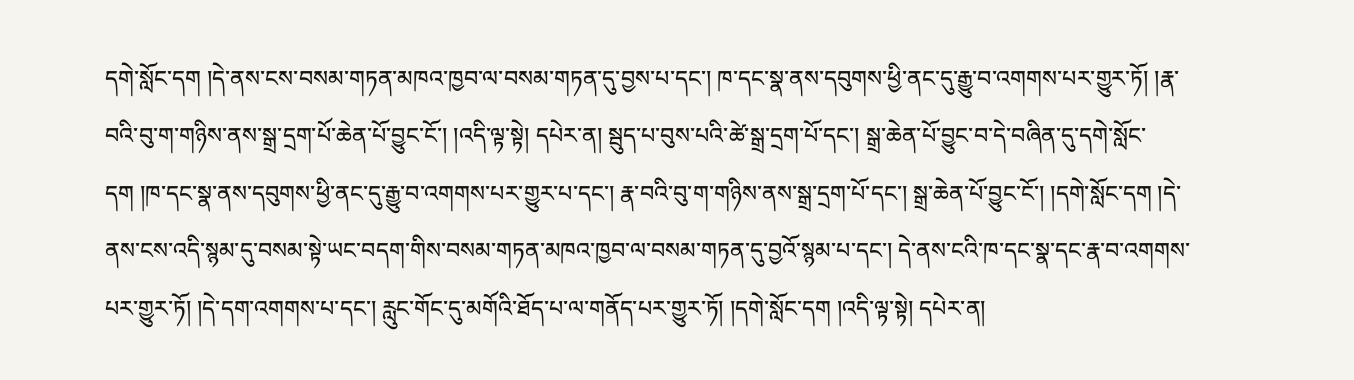དགེ་སློང་དག །དེ་ནས་ངས་བསམ་གཏན་མཁའ་ཁྱབ་ལ་བསམ་གཏན་དུ་བྱས་པ་དང་། ཁ་དང་སྣ་ནས་དབུགས་ཕྱི་ནང་དུ་རྒྱུ་བ་འགགས་པར་གྱུར་ཏོ། །རྣ་བའི་བུ་ག་གཉིས་ནས་སྒྲ་དྲག་པོ་ཆེན་པོ་བྱུང་ངོ་། །འདི་ལྟ་སྟེ། དཔེར་ན། སྦུད་པ་བུས་པའི་ཚེ་སྒྲ་དྲག་པོ་དང་། སྒྲ་ཆེན་པོ་བྱུང་བ་དེ་བཞིན་དུ་དགེ་སློང་དག །ཁ་དང་སྣ་ནས་དབུགས་ཕྱི་ནང་དུ་རྒྱུ་བ་འགགས་པར་གྱུར་པ་དང་། རྣ་བའི་བུ་ག་གཉིས་ནས་སྒྲ་དྲག་པོ་དང་། སྒྲ་ཆེན་པོ་བྱུང་ངོ་། །དགེ་སློང་དག །དེ་ནས་ངས་འདི་སྙམ་དུ་བསམ་སྟེ་ཡང་བདག་གིས་བསམ་གཏན་མཁའ་ཁྱབ་ལ་བསམ་གཏན་དུ་བྱའོ་སྙམ་པ་དང་། དེ་ནས་ངའི་ཁ་དང་སྣ་དང་རྣ་བ་འགགས་པར་གྱུར་ཏོ། །དེ་དག་འགགས་པ་དང་། རླུང་གོང་དུ་མགོའི་ཐོད་པ་ལ་གནོད་པར་གྱུར་ཏོ། །དགེ་སློང་དག །འདི་ལྟ་སྟེ། དཔེར་ན།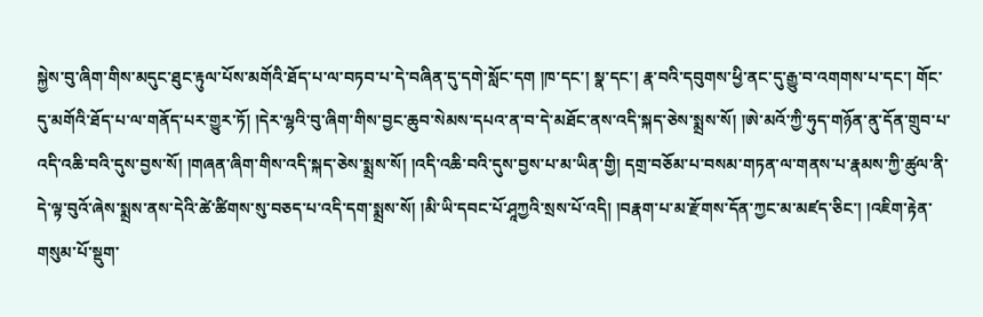སྐྱེས་བུ་ཞིག་གིས་མདུང་ཐུང་རྟུལ་པོས་མགོའི་ཐོད་པ་ལ་བཏབ་པ་དེ་བཞིན་དུ་དགེ་སློང་དག །ཁ་དང་། སྣ་དང་། རྣ་བའི་དབུགས་ཕྱི་ནང་དུ་རྒྱུ་བ་འགགས་པ་དང་། གོང་དུ་མགོའི་ཐོད་པ་ལ་གནོད་པར་གྱུར་ཏོ། །དེར་ལྷའི་བུ་ཞིག་གིས་བྱང་ཆུབ་སེམས་དཔའ་ན་བ་དེ་མཐོང་ནས་འདི་སྐད་ཅེས་སྨྲས་སོ། །ཨེ་མའོ་ཀྱི་ཧུད་གཉོན་ནུ་དོན་གྲུབ་པ་འདི་འཆི་བའི་དུས་བྱས་སོ། །གཞན་ཞིག་གིས་འདི་སྐད་ཅེས་སྨྲས་སོ། །འདི་འཆི་བའི་དུས་བྱས་པ་མ་ཡིན་གྱི། དགྲ་བཅོམ་པ་བསམ་གཏན་ལ་གནས་པ་རྣམས་ཀྱི་ཚུལ་ནི་དེ་ལྟ་བུའོ་ཞེས་སྨྲས་ནས་དེའི་ཚེ་ཚིགས་སུ་བཅད་པ་འདི་དག་སྨྲས་སོ། །མི་ཡི་དབང་པོ་ཤཱཀྱའི་སྲས་པོ་འདི། །བརྣག་པ་མ་རྫོགས་དོན་ཀྱང་མ་མཛད་ཅིང་། །འཇིག་རྟེན་གསུམ་པོ་སྡུག་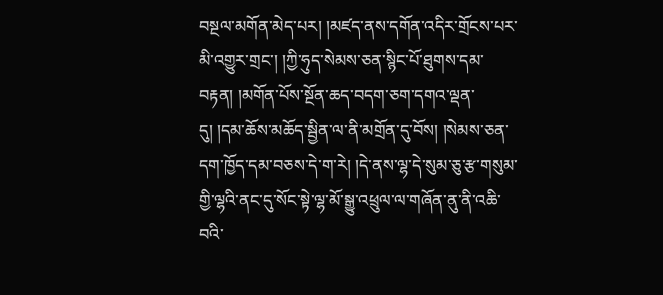བསྔལ་མགོན་མེད་པར། །མཛད་ནས་དགོན་འདིར་གྲོངས་པར་མི་འགྱུར་གྲང་། །ཀྱི་ཧུད་སེམས་ཅན་སྙིང་པོ་ཐུགས་དམ་བརྟན། །མགོན་པོས་སྔོན་ཆད་བདག་ཅག་དགའ་ལྡན་དུ། །དམ་ཆོས་མཆོད་སྦྱིན་ལ་ནི་མགྲོན་དུ་བོས། །སེམས་ཅན་དག་ཁྱོད་དམ་བཅས་དེ་ག་རེ། །དེ་ནས་ལྷ་དེ་སུམ་ཅུ་རྩ་གསུམ་གྱི་ལྷའི་ནང་དུ་སོང་སྟེ་ལྷ་མོ་སྒྱུ་འཕྲུལ་ལ་གཞོན་ནུ་ནི་འཆི་བའི་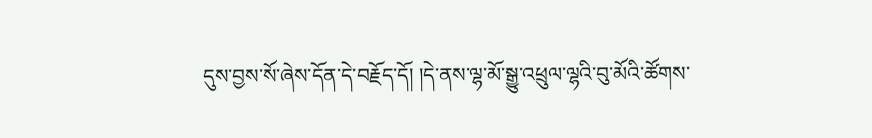དུས་བྱས་སོ་ཞེས་དོན་དེ་བརྗོད་དོ། །དེ་ནས་ལྷ་མོ་སྒྱུ་འཕྲུལ་ལྷའི་བུ་མོའི་ཚོགས་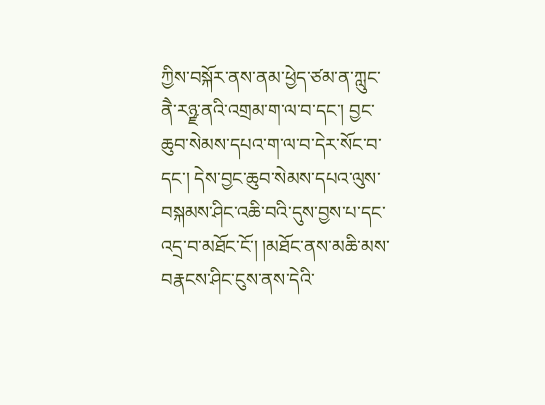ཀྱིས་བསྐོར་ནས་ནམ་ཕྱེད་ཙམ་ན་ཀླུང་ནཻ་རཉྫ་ནའི་འགྲམ་ག་ལ་བ་དང་། བྱང་ཆུབ་སེམས་དཔའ་ག་ལ་བ་དེར་སོང་བ་དང་། དེས་བྱང་ཆུབ་སེམས་དཔའ་ལུས་བསྐམས་ཤིང་འཆི་བའི་དུས་བྱས་པ་དང་འདྲ་བ་མཐོང་ངོ་། །མཐོང་ནས་མཆི་མས་བརྣངས་ཤིང་ངུས་ནས་དེའི་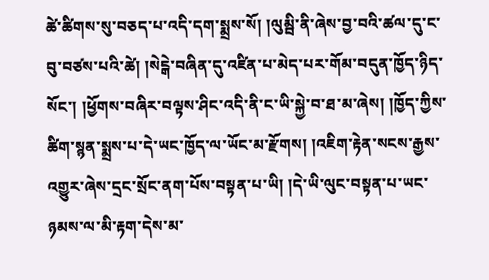ཚེ་ཚིགས་སུ་བཅད་པ་འདི་དག་སྨྲས་སོ། །ལུམྦི་ནི་ཞེས་བྱ་བའི་ཚལ་དུ་ང་བུ་བཙས་པའི་ཚེ། །སེངྒེ་བཞིན་དུ་འཛིན་པ་མེད་པར་གོམ་བདུན་ཁྱོད་ཉིད་སོང་། །ཕྱོགས་བཞིར་བལྟས་ཤིང་འདི་ནི་ང་ཡི་སྐྱེ་བ་ཐ་མ་ཞེས། །ཁྱོད་ཀྱིས་ཚིག་སྙན་སྨྲས་པ་དེ་ཡང་ཁྱོད་ལ་ཡོང་མ་རྫོགས། །འཇིག་རྟེན་སངས་རྒྱས་འགྱུར་ཞེས་དྲང་སྲོང་ནག་པོས་བསྟན་པ་ཡི། །དེ་ཡི་ལུང་བསྟན་པ་ཡང་ཉམས་ལ་མི་རྟག་དེས་མ་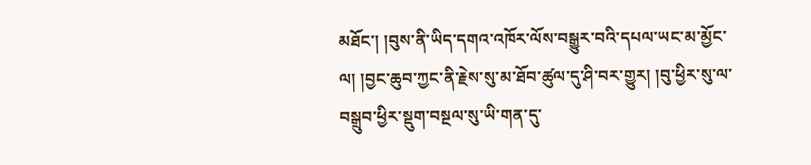མཐོང་། །བུས་ནི་ཡིད་དགའ་འཁོར་ལོས་བསྒྱུར་བའི་དཔལ་ཡང་མ་མྱོང་ལ། །བྱང་ཆུབ་ཀྱང་ནི་རྗེས་སུ་མ་ཐོབ་ཚུལ་དུ་ཤི་བར་གྱུར། །བུ་ཕྱིར་སུ་ལ་བསྒྲུབ་ཕྱིར་སྡུག་བསྔལ་སུ་ཡི་གན་དུ་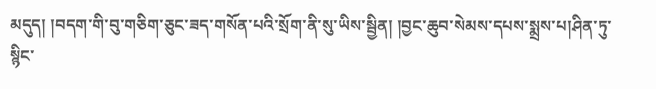མདུད། །བདག་གི་བུ་གཅིག་ཅུང་ཟད་གསོན་པའི་སྲོག་ནི་སུ་ཡིས་སྦྱིན། །བྱང་ཆུབ་སེམས་དཔས་སྨྲས་པ།ཤིན་ཏུ་སྙིང་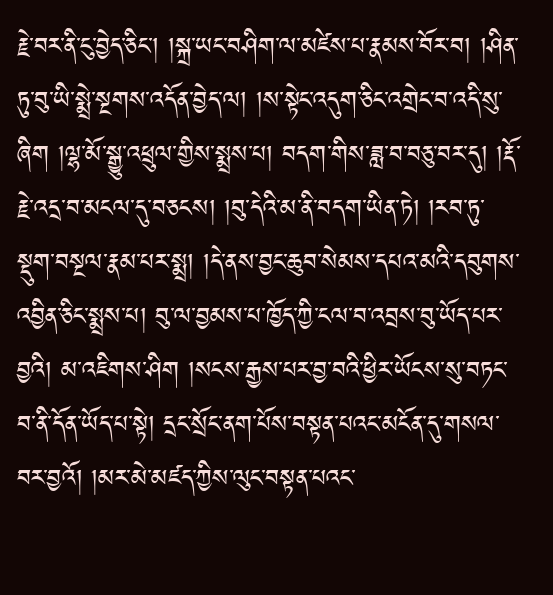རྗེ་བར་ནི་ངུ་བྱེད་ཅིང་། །སྐྲ་ཡང་བཤིག་ལ་མཛེས་པ་རྣམས་བོར་བ། །ཤིན་ཏུ་བུ་ཡི་སྨྲེ་སྔགས་འདོན་བྱེད་ལ། །ས་སྟེང་འདུག་ཅིང་འགྲེང་བ་འདི་སུ་ཞིག །ལྷ་མོ་སྒྱུ་འཕྲུལ་གྱིས་སྨྲས་པ། བདག་གིས་ཟླ་བ་བཅུ་བར་དུ། །རྡོ་རྗེ་འདྲ་བ་མངལ་དུ་བཅངས། །བུ་དེའི་མ་ནི་བདག་ཡིན་ཏེ། །རབ་ཏུ་སྡུག་བསྔལ་རྣམ་པར་སྨྲ། །དེ་ནས་བྱང་ཆུབ་སེམས་དཔའ་མའི་དབུགས་འབྱིན་ཅིང་སྨྲས་པ། བུ་ལ་བྱམས་པ་ཁྱོད་ཀྱི་ངལ་བ་འབྲས་བུ་ཡོད་པར་བྱའི། མ་འཇིགས་ཤིག །སངས་རྒྱས་པར་བྱ་བའི་ཕྱིར་ཡོངས་སུ་བཏང་བ་ནི་དོན་ཡོད་པ་སྟེ། དྲང་སྲོང་ནག་པོས་བསྟན་པའང་མངོན་དུ་གསལ་བར་བྱའོ། །མར་མེ་མཛད་ཀྱིས་ལུང་བསྟན་པའང་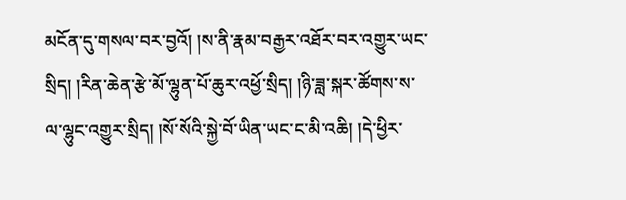མངོན་དུ་གསལ་བར་བྱའོ། །ས་ནི་རྣམ་བརྒྱར་འཐོར་བར་འགྱུར་ཡང་སྲིད། །རིན་ཆེན་རྩེ་མོ་ལྷུན་པོ་ཆུར་འཕྱོ་སྲིད། །ཉི་ཟླ་སྐར་ཚོགས་ས་ལ་ལྷུང་འགྱུར་སྲིད། །སོ་སོའི་སྐྱེ་བོ་ཡིན་ཡང་ང་མི་འཆི། །དེ་ཕྱིར་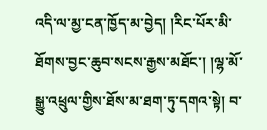འདི་ལ་མྱ་ངན་ཁྱོད་མ་བྱེད། །རིང་པོར་མི་ཐོགས་བྱང་ཆུབ་སངས་རྒྱས་མཐོང་། །ལྷ་མོ་སྒྱུ་འཕྲུལ་གྱིས་ཐོས་མ་ཐག་ཏུ་དགའ་སྟེ། བ་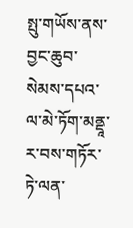སྤུ་གཡོས་ནས་བྱང་ཆུབ་སེམས་དཔའ་ལ་མེ་ཏོག་མནྡཱ་ར་བས་གཏོར་ཏེ་ལན་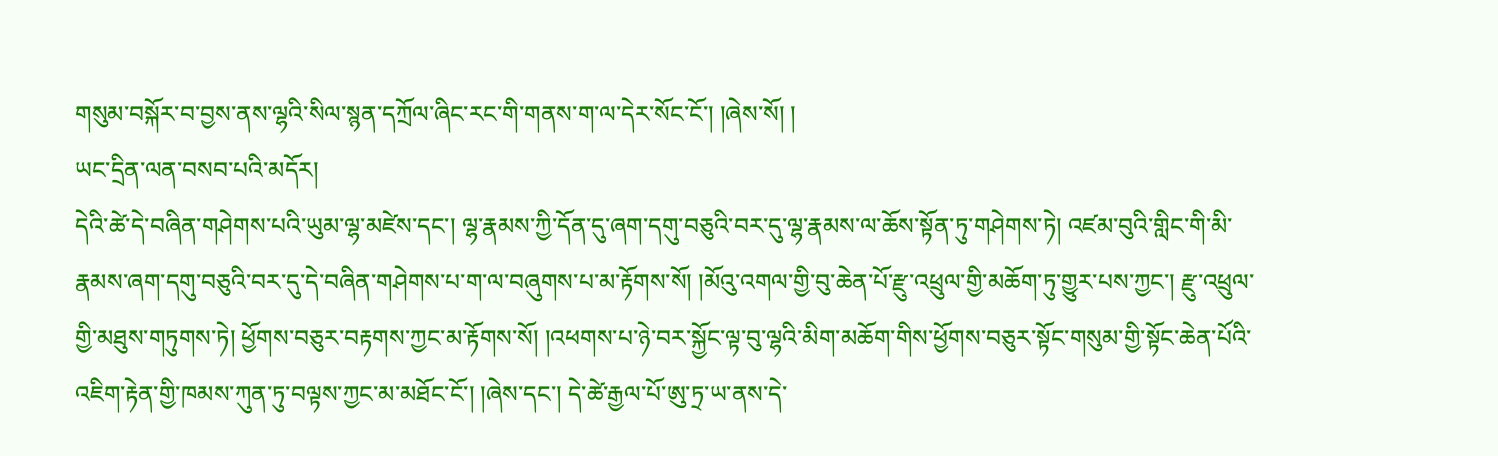གསུམ་བསྐོར་བ་བྱས་ནས་ལྷའི་སིལ་སྙན་དཀྲོལ་ཞིང་རང་གི་གནས་ག་ལ་དེར་སོང་ངོ་། །ཞེས་སོ། །
ཡང་དྲིན་ལན་བསབ་པའི་མདོར།
དེའི་ཚེ་དེ་བཞིན་གཤེགས་པའི་ཡུམ་ལྷ་མཛེས་དང་། ལྷ་རྣམས་ཀྱི་དོན་དུ་ཞག་དགུ་བཅུའི་བར་དུ་ལྷ་རྣམས་ལ་ཆོས་སྟོན་ཏུ་གཤེགས་ཏེ། འཛམ་བུའི་གླིང་གི་མི་རྣམས་ཞག་དགུ་བཅུའི་བར་དུ་དེ་བཞིན་གཤེགས་པ་ག་ལ་བཞུགས་པ་མ་རྟོགས་སོ། །མོའུ་འགལ་གྱི་བུ་ཆེན་པོ་རྫུ་འཕྲུལ་གྱི་མཆོག་ཏུ་གྱུར་པས་ཀྱང་། རྫུ་འཕྲུལ་གྱི་མཐུས་གཏུགས་ཏེ། ཕྱོགས་བཅུར་བརྟགས་ཀྱང་མ་རྟོགས་སོ། །འཕགས་པ་ཉེ་བར་སྐྱོང་ལྟ་བུ་ལྷའི་མིག་མཆོག་གིས་ཕྱོགས་བཅུར་སྟོང་གསུམ་གྱི་སྟོང་ཆེན་པོའི་འཇིག་རྟེན་གྱི་ཁམས་ཀུན་ཏུ་བལྟས་ཀྱང་མ་མཐོང་ངོ་། །ཞེས་དང་། དེ་ཚེ་རྒྱལ་པོ་ཨུ་ཏྲ་ཡ་ནས་དེ་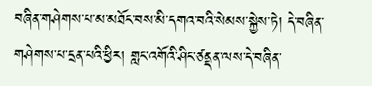བཞིན་གཤེགས་པ་མ་མཐོང་བས་མི་དགའ་བའི་སེམས་སྐྱེས་ཏེ། དེ་བཞིན་གཤེགས་པ་དྲན་པའི་ཕྱིར། གླང་འགོའི་ཤིང་ཙནྡན་ལས་དེ་བཞིན་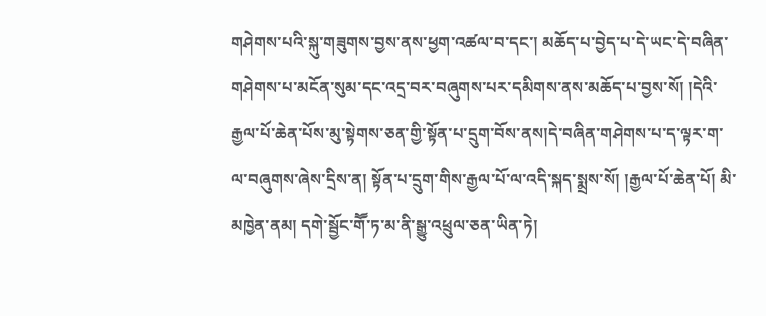གཤེགས་པའི་སྐུ་གཟུགས་བྱས་ནས་ཕྱག་འཚལ་བ་དང་། མཆོད་པ་བྱེད་པ་དེ་ཡང་དེ་བཞིན་གཤེགས་པ་མངོན་སུམ་དང་འདྲ་བར་བཞུགས་པར་དམིགས་ནས་མཆོད་པ་བྱས་སོ། །དེའི་རྒྱལ་པོ་ཆེན་པོས་མུ་སྟེགས་ཅན་གྱི་སྟོན་པ་དྲུག་བོས་ནས།དེ་བཞིན་གཤེགས་པ་ད་ལྟར་ག་ལ་བཞུགས་ཞེས་དྲིས་ན། སྟོན་པ་དྲུག་གིས་རྒྱལ་པོ་ལ་འདི་སྐད་སྨྲས་སོ། །རྒྱལ་པོ་ཆེན་པོ། མི་མཁྱེན་ནམ། དགེ་སྦྱོང་གཽ་ཏ་མ་ནི་སྒྱུ་འཕྲུལ་ཅན་ཡིན་ཏེ།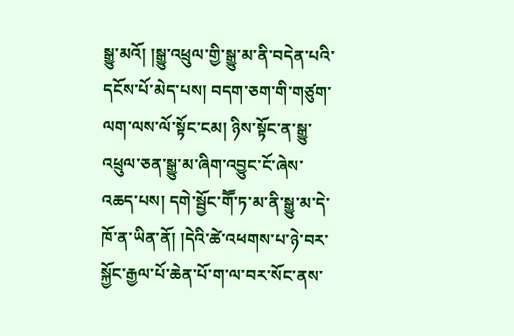སྒྱུ་མའོ། །སྒྱུ་འཕྲུལ་གྱི་སྒྱུ་མ་ནི་བདེན་པའི་དངོས་པོ་མེད་པས། བདག་ཅག་གི་གཙུག་ལག་ལས་ལོ་སྟོང་ངམ། ཉིས་སྟོང་ན་སྒྱུ་འཕྲུལ་ཅན་སྒྱུ་མ་ཞིག་འབྱུང་ངོ་ཞེས་འཆད་པས། དགེ་སྦྱོང་གཽ་ཏ་མ་ནི་སྒྱུ་མ་དེ་ཁོ་ན་ཡིན་ནོ། །དེའི་ཚེ་འཕགས་པ་ཉེ་བར་སྐྱོང་རྒྱལ་པོ་ཆེན་པོ་ག་ལ་བར་སོང་ནས་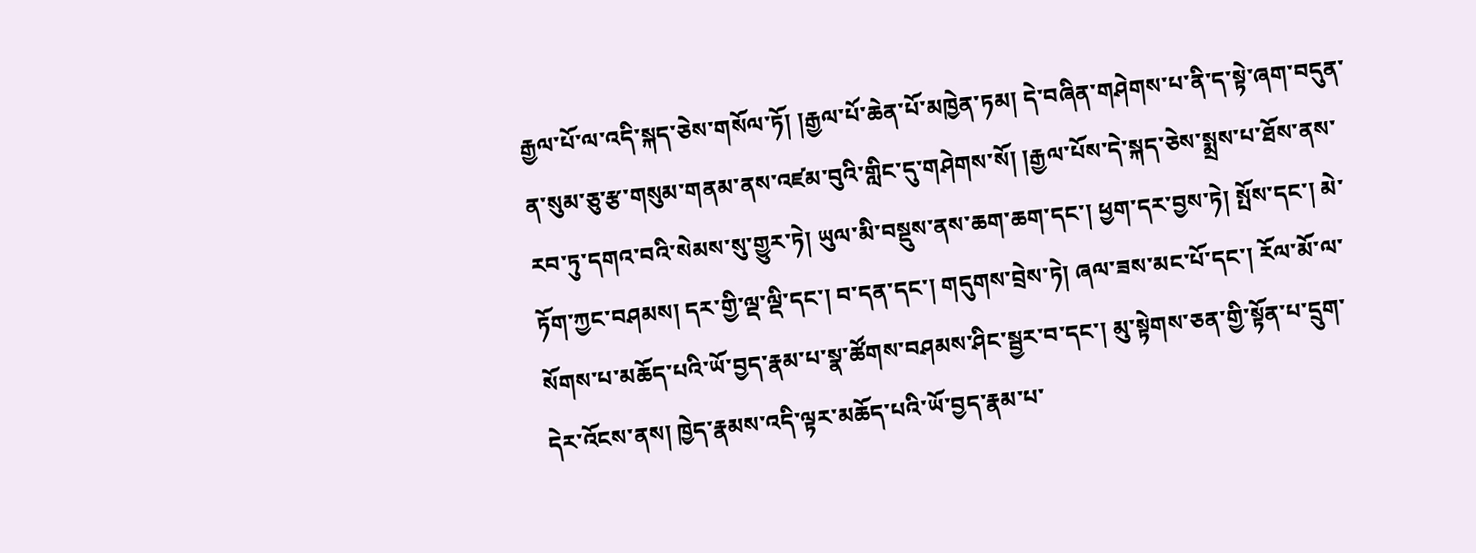རྒྱལ་པོ་ལ་འདི་སྐད་ཅེས་གསོལ་ཏོ། །རྒྱལ་པོ་ཆེན་པོ་མཁྱེན་ཏམ། དེ་བཞིན་གཤེགས་པ་ནི་ད་སྟེ་ཞག་བདུན་ན་སུམ་ཅུ་རྩ་གསུམ་གནམ་ནས་འཛམ་བུའི་གླིང་དུ་གཤེགས་སོ། །རྒྱལ་པོས་དེ་སྐད་ཅེས་སྨྲས་པ་ཐོས་ནས་རབ་ཏུ་དགའ་བའི་སེམས་སུ་གྱུར་ཏེ། ཡུལ་མི་བསྡུས་ནས་ཆག་ཆག་དང་། ཕྱག་དར་བྱས་ཏེ། སྤོས་དང་། མེ་ཏོག་ཀྱང་བཤམས། དར་གྱི་ལྡ་ལྡི་དང་། བ་དན་དང་། གདུགས་བྲེས་ཏེ། ཞལ་ཟས་མང་པོ་དང་། རོལ་མོ་ལ་སོགས་པ་མཆོད་པའི་ཡོ་བྱད་རྣམ་པ་སྣ་ཚོགས་བཤམས་ཤིང་སྦྱར་བ་དང་། མུ་སྟེགས་ཅན་གྱི་སྟོན་པ་དྲུག་དེར་འོངས་ནས། ཁྱེད་རྣམས་འདི་ལྟར་མཆོད་པའི་ཡོ་བྱད་རྣམ་པ་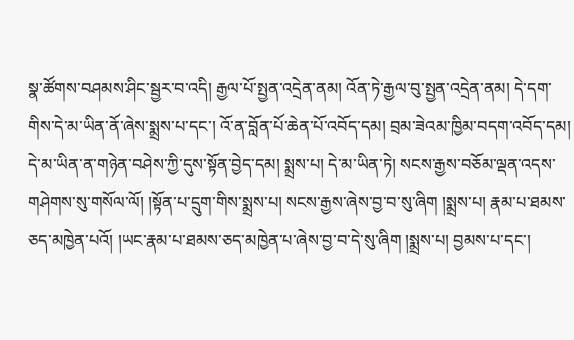སྣ་ཚོགས་བཤམས་ཤིང་སྦྱར་བ་འདི། རྒྱལ་པོ་སྤྱན་འདྲེན་ནམ། འོན་ཏེ་རྒྱལ་བུ་སྤྱན་འདྲེན་ནམ། དེ་དག་གིས་དེ་མ་ཡིན་ནོ་ཞེས་སྨྲས་པ་དང་། འོ་ན་བློན་པོ་ཆེན་པོ་འབོད་དམ། བྲམ་ཟེའམ་ཁྱིམ་བདག་འབོད་དམ། དེ་མ་ཡིན་ན་གཉེན་བཤེས་ཀྱི་དུས་སྟོན་བྱེད་དམ། སྨྲས་པ། དེ་མ་ཡིན་ཏེ། སངས་རྒྱས་བཅོམ་ལྡན་འདས་གཤེགས་སུ་གསོལ་ལོ། །སྟོན་པ་དྲུག་གིས་སྨྲས་པ། སངས་རྒྱས་ཞེས་བྱ་བ་སུ་ཞིག །སྨྲས་པ། རྣམ་པ་ཐམས་ཅད་མཁྱེན་པའོ། །ཡང་རྣམ་པ་ཐམས་ཅད་མཁྱེན་པ་ཞེས་བྱ་བ་དེ་སུ་ཞིག །སྨྲས་པ། བྱམས་པ་དང་།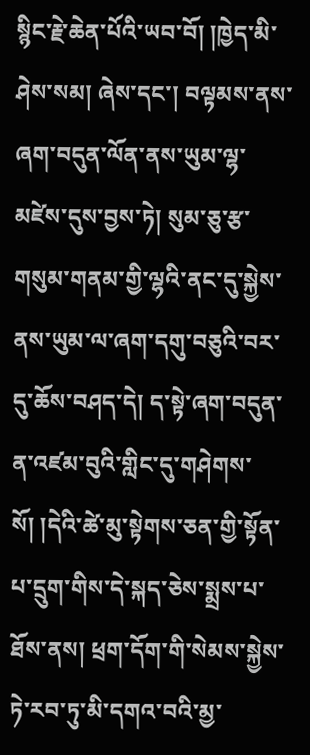སྙིང་རྗེ་ཆེན་པོའི་ཡབ་བོ། །ཁྱེད་མི་ཤེས་སམ། ཞེས་དང་། བལྟམས་ནས་ཞག་བདུན་ལོན་ནས་ཡུམ་ལྷ་མཛེས་དུས་བྱས་ཏེ། སུམ་ཅུ་རྩ་གསུམ་གནམ་གྱི་ལྷའི་ནང་དུ་སྐྱེས་ནས་ཡུམ་ལ་ཞག་དགུ་བཅུའི་བར་དུ་ཆོས་བཤད་དེ། ད་སྟེ་ཞག་བདུན་ན་འཛམ་བུའི་གླིང་དུ་གཤེགས་སོ། །དེའི་ཚེ་མུ་སྟེགས་ཅན་གྱི་སྟོན་པ་དྲུག་གིས་དེ་སྐད་ཅེས་སྨྲས་པ་ཐོས་ནས། ཕྲག་དོག་གི་སེམས་སྐྱེས་ཏེ་རབ་ཏུ་མི་དགའ་བའི་མྱ་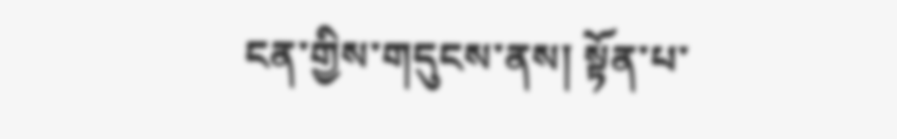ངན་གྱིས་གདུངས་ནས། སྟོན་པ་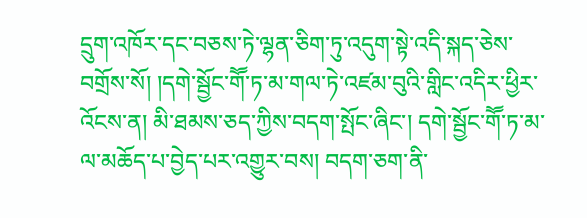དྲུག་འཁོར་དང་བཅས་ཏེ་ལྷན་ཅིག་ཏུ་འདུག་སྟེ་འདི་སྐད་ཅེས་བགྲོས་སོ། །དགེ་སྦྱོང་གཽ་ཏ་མ་གལ་ཏེ་འཛམ་བུའི་གླིང་འདིར་ཕྱིར་འོངས་ན། མི་ཐམས་ཅད་ཀྱིས་བདག་སྤོང་ཞིང་། དགེ་སྦྱོང་གཽ་ཏ་མ་ལ་མཆོད་པ་བྱེད་པར་འགྱུར་བས། བདག་ཅག་ནི་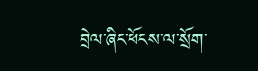བྲེལ་ཞིང་ཕོངས་ལ་སྲོག་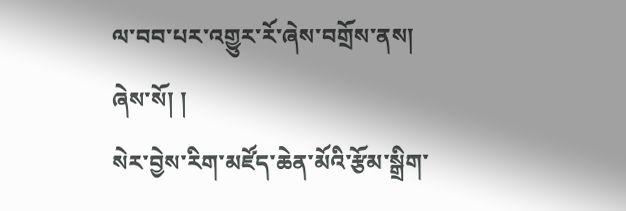ལ་བབ་པར་འགྱུར་རོ་ཞེས་བགྲོས་ནས། ཞེས་སོ། །
སེར་བྱེས་རིག་མཛོད་ཆེན་མོའི་རྩོམ་སྒྲིག་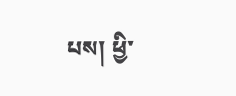པས། ཕྱི་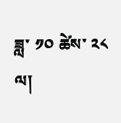ཟླ་ ༡༠ ཚེས་ ༢༨ ལ།